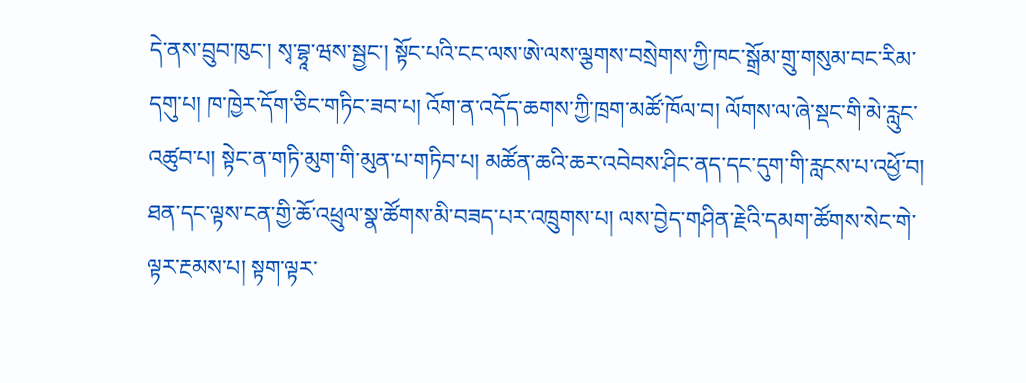དེ་ནས་བྲུབ་ཁུང་། སྭ་བྷཱ་ཝས་སྦྱང་། སྟོང་པའི་ངང་ལས་ཨེ་ལས་ལྕགས་བསྲེགས་ཀྱི་ཁང་སྒྲོམ་གྲུ་གསུམ་བང་རིམ་དགུ་པ། ཁ་ཁྱེར་དོག་ཅིང་གཏིང་ཟབ་པ། འོག་ན་འདོད་ཆགས་ཀྱི་ཁྲག་མཚོ་ཁོལ་བ། ལོགས་ལ་ཞེ་སྡང་གི་མེ་རླུང་འཚུབ་པ། སྟེང་ན་གཏི་མུག་གི་མུན་པ་གཏིབ་པ། མཚོན་ཆའི་ཆར་འབེབས་ཤིང་ནད་དང་དུག་གི་རླངས་པ་འཕྱོ་བ། ཐན་དང་ལྟས་ངན་གྱི་ཆོ་འཕྲུལ་སྣ་ཚོགས་མི་བཟད་པར་འཁྲུགས་པ། ལས་བྱེད་གཤིན་རྗེའི་དམག་ཚོགས་སེང་གེ་ལྟར་རྔམས་པ། སྟག་ལྟར་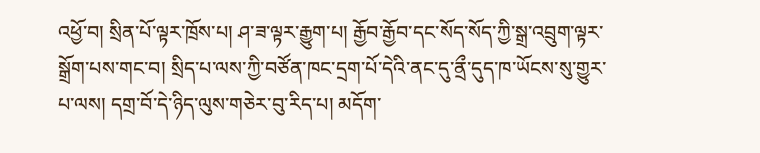འཕྱོ་བ། སྲིན་པོ་ལྟར་ཁྲོས་པ། ཤ་ཟ་ལྟར་རྒྱུག་པ། རྒྱོབ་རྒྱོབ་དང་སོད་སོད་ཀྱི་སྒྲ་འབྲུག་ལྟར་སྒྲོག་པས་གང་བ། སྲིད་པ་ལས་ཀྱི་བཙོན་ཁང་དྲག་པོ་དེའི་ནང་དུ་ནྲྀ་དུད་ཁ་ཡོངས་སུ་གྱུར་པ་ལས། དགྲ་བོ་དེ་ཉིད་ལུས་གཅེར་བུ་རིད་པ། མདོག་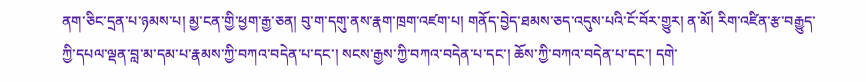ནག་ཅིང་དྲན་པ་ཉམས་པ། མྱ་ངན་གྱི་ཕྱག་རྒྱ་ཅན། བུ་ག་དགུ་ནས་རྣག་ཁྲག་འཛག་པ། གནོད་བྱེད་ཐམས་ཅད་འདུས་པའི་ངོ་བོར་གྱུར། ན་མོ། རིག་འཛིན་རྩ་བརྒྱུད་ཀྱི་དཔལ་ལྡན་བླ་མ་དམ་པ་རྣམས་ཀྱི་བཀའ་བདེན་པ་དང་། སངས་རྒྱས་ཀྱི་བཀའ་བདེན་པ་དང་། ཆོས་ཀྱི་བཀའ་བདེན་པ་དང་། དགེ་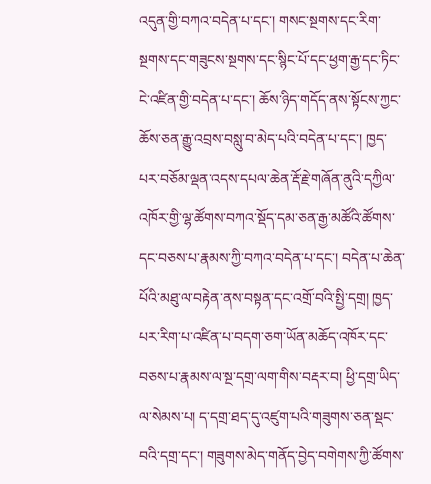འདུན་གྱི་བཀའ་བདེན་པ་དང་། གསང་སྔགས་དང་རིག་སྔགས་དང་གཟུངས་སྔགས་དང་སྙིང་པོ་དང་ཕྱག་རྒྱ་དང་ཏིང་ངེ་འཛིན་གྱི་བདེན་པ་དང་། ཆོས་ཉིད་གདོད་ནས་སྟོངས་ཀྱང་ཆོས་ཅན་རྒྱུ་འབྲས་བསླུ་བ་མེད་པའི་བདེན་པ་དང་། ཁྱད་པར་བཅོམ་ལྡན་འདས་དཔལ་ཆེན་རྡོ་རྗེ་གཞོན་ནུའི་དཀྱིལ་འཁོར་གྱི་ལྷ་ཚོགས་བཀའ་སྡོད་དམ་ཅན་རྒྱ་མཚོའི་ཚོགས་དང་བཅས་པ་རྣམས་ཀྱི་བཀའ་བདེན་པ་དང་། བདེན་པ་ཆེན་པོའི་མཐུ་ལ་བརྟེན་ནས་བསྟན་དང་འགྲོ་བའི་སྤྱི་དགྲ། ཁྱད་པར་རིག་པ་འཛིན་པ་བདག་ཅག་ཡོན་མཆོད་འཁོར་དང་བཅས་པ་རྣམས་ལ་སྔ་དགྲ་ལག་གིས་བརྡར་བ། ཕྱི་དགྲ་ཡིད་ལ་སེམས་པ། ད་དགྲ་ཐད་དུ་འཛུག་པའི་གཟུགས་ཅན་སྡང་བའི་དགྲ་དང་། གཟུགས་མེད་གནོད་བྱེད་བགེགས་ཀྱི་ཚོགས་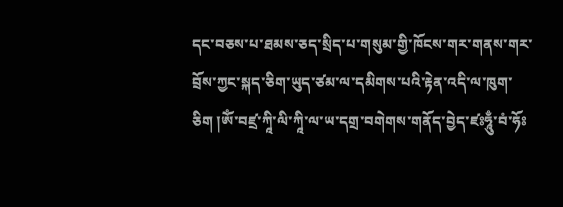དང་བཅས་པ་ཐམས་ཅད་སྲིད་པ་གསུམ་གྱི་ཁོངས་གར་གནས་གར་བྲོས་ཀྱང་སྐད་ཅིག་ཡུད་ཙམ་ལ་དམིགས་པའི་རྟེན་འདི་ལ་ཁུག་ཅིག །ཨོཾ་བཛྲ་ཀཱི་ལི་ཀཱི་ལ་ཡ་དགྲ་བགེགས་གནོད་བྱེད་ཛཿཧཱུྃ་བཾ་ཧོཿ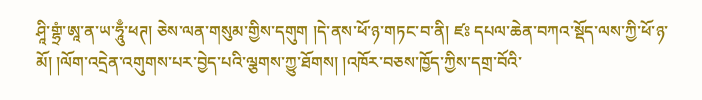ཤཱི་གྷྲཾ་ཨཱ་ན་ཡ་ཧཱུྃ་ཕཊ། ཅེས་ལན་གསུམ་གྱིས་དགུག །དེ་ནས་ཕོ་ཉ་གཏང་བ་ནི། ཛཿ དཔལ་ཆེན་བཀའ་སྡོད་ལས་ཀྱི་ཕོ་ཉ་མོ། །ལོག་འདྲེན་འགུགས་པར་བྱེད་པའི་ལྕགས་ཀྱུ་ཐོགས། །འཁོར་བཅས་ཁྱོད་ཀྱིས་དགྲ་བོའི་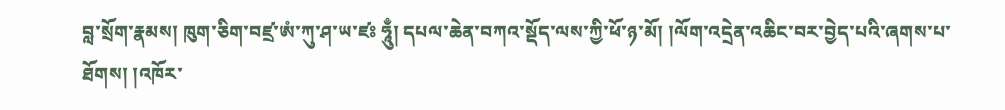བླ་སྲོག་རྣམས། ཁུག་ཅིག་བཛྲ་ཨཾ་ཀུ་ཤ་ཡ་ཛཿ ཧཱུྃ། དཔལ་ཆེན་བཀའ་སྡོད་ལས་ཀྱི་ཕོ་ཉ་མོ། །ལོག་འདྲེན་འཆིང་བར་བྱེད་པའི་ཞགས་པ་ཐོགས། །འཁོར་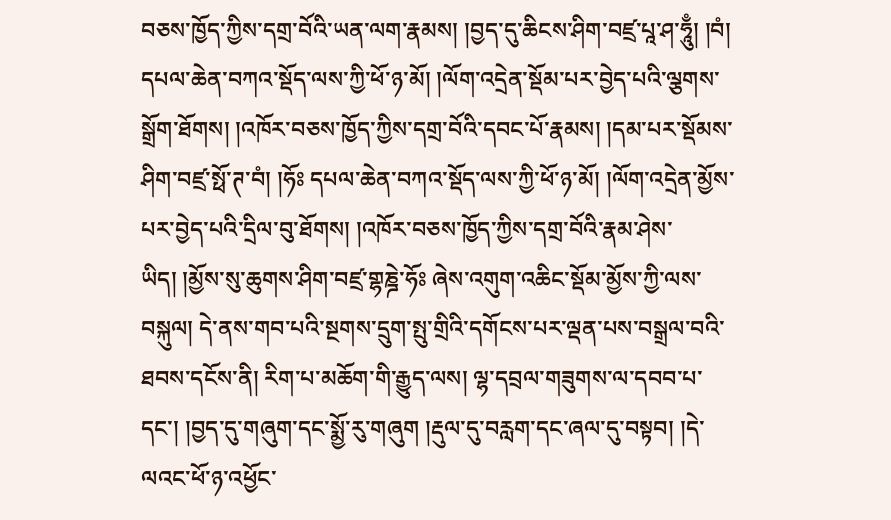བཅས་ཁྱོད་ཀྱིས་དགྲ་བོའི་ཡན་ལག་རྣམས། །བྱད་དུ་ཆིངས་ཤིག་བཛྲ་པཱ་ཤ་ཧཱུྃ། །བཾ། དཔལ་ཆེན་བཀའ་སྡོད་ལས་ཀྱི་ཕོ་ཉ་མོ། །ལོག་འདྲེན་སྡོམ་པར་བྱེད་པའི་ལྕགས་སྒྲོག་ཐོགས། །འཁོར་བཅས་ཁྱོད་ཀྱིས་དགྲ་བོའི་དབང་པོ་རྣམས། །དམ་པར་སྡོམས་ཤིག་བཛྲ་སྥོ་ཊ་བཾ། །ཧོཿ དཔལ་ཆེན་བཀའ་སྡོད་ལས་ཀྱི་ཕོ་ཉ་མོ། །ལོག་འདྲེན་མྱོས་པར་བྱེད་པའི་དྲིལ་བུ་ཐོགས། །འཁོར་བཅས་ཁྱོད་ཀྱིས་དགྲ་བོའི་རྣམ་ཤེས་ཡིད། །མྱོས་སུ་ཆུགས་ཤིག་བཛྲ་གྷཎྜེ་ཧོཿ ཞེས་འགུག་འཆིང་སྡོམ་མྱོས་ཀྱི་ལས་བསྐུལ། དེ་ནས་གབ་པའི་སྔགས་དྲུག་སྤུ་གྲིའི་དགོངས་པར་ལྡན་པས་བསྒྲལ་བའི་ཐབས་དངོས་ནི། རིག་པ་མཆོག་གི་རྒྱུད་ལས། ལྷ་དབྲལ་གཟུགས་ལ་དབབ་པ་དང་། །བྱད་དུ་གཞུག་དང་སྨྱོ་རུ་གཞུག །རྡུལ་དུ་བརླག་དང་ཞལ་དུ་བསྟབ། །དེ་ལའང་ཕོ་ཉ་འཕྱོང་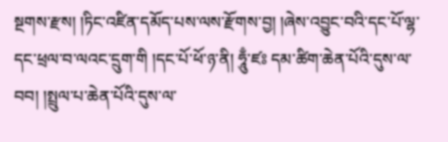སྔགས་རྫས། །ཏིང་འཛིན་དམོད་པས་ལས་རྫོགས་བྱ། །ཞེས་འབྱུང་བའི་དང་པོ་ལྷ་དང་ཕྲལ་བ་ལའང་དྲུག་གི །དང་པོ་ཕོ་ཉ་ནི། ཧཱུྃ་ཛཿ དམ་ཚིག་ཆེན་པོའི་དུས་ལ་བབ། །སྤྲུལ་པ་ཆེན་པོའི་དུས་ལ་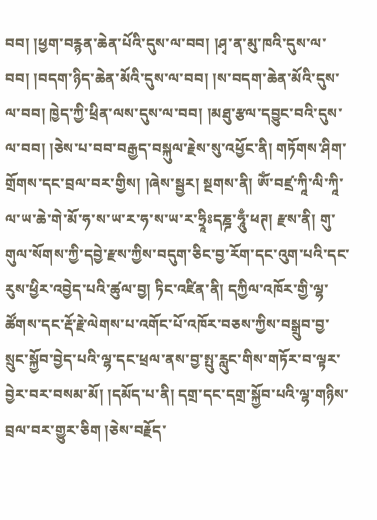བབ། །ཕྱག་བརྙན་ཆེན་པོའི་དུས་ལ་བབ། །ཤྭ་ན་མུ་ཁའི་དུས་ལ་བབ། །བདག་ཉིད་ཆེན་མོའི་དུས་ལ་བབ། །ས་བདག་ཆེན་མོའི་དུས་ལ་བབ། ཁྱེད་ཀྱི་ཕྲིན་ལས་དུས་ལ་བབ། །མཐུ་རྩལ་དབྱུང་བའི་དུས་ལ་བབ། །ཅེས་པ་བབ་བརྒྱད་བསྐུལ་རྗེས་སུ་འཕྱོང་ནི། གཏོགས་ཤིག་གྲོགས་དང་བྲལ་བར་གྱིས། །ཞེས་སྦྱར། སྔགས་ནི། ཨོཾ་བཛྲ་ཀཱི་ལི་ཀཱི་ལ་ཡ་ཆེ་གེ་མོ་ཧ་ས་ཡ་ར་ཧ་ས་ཡ་ར་ཧྲཱིཿདཎྜ་ཧཱུྃ་ཕཊ། རྫས་ནི། གུ་གུལ་སོགས་ཀྱི་དབྱེ་རྫས་ཀྱིས་བདུག་ཅིང་བྱ་རོག་དང་འུག་པའི་དང་རུས་ཕྱིར་འབྱེད་པའི་ཚུལ་བྱ། ཏིང་འཛིན་ནི། དཀྱིལ་འཁོར་གྱི་ལྷ་ཚོགས་དང་རྡོ་རྗེ་ལེགས་པ་འགོང་པོ་འཁོར་བཅས་ཀྱིས་བསྒྲུབ་བྱ་སྲུང་སྐྱོབ་བྱེད་པའི་ལྷ་དང་ཕྲལ་ནས་བྱ་སྤུ་རླུང་གིས་གཏོར་བ་ལྟར་བྱེར་བར་བསམ་མོ། །དམོད་པ་ནི། དགྲ་དང་དགྲ་སྐྱོབ་པའི་ལྷ་གཉིས་བྲལ་བར་གྱུར་ཅིག །ཅེས་བརྗོད་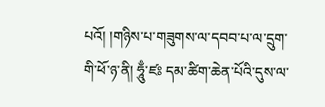པའོ། །གཉིས་པ་གཟུགས་ལ་དབབ་པ་ལ་དྲུག་གི་ཕོ་ཉ་ནི། ཧཱུྃ་ཛཿ དམ་ཚིག་ཆེན་པོའི་དུས་ལ་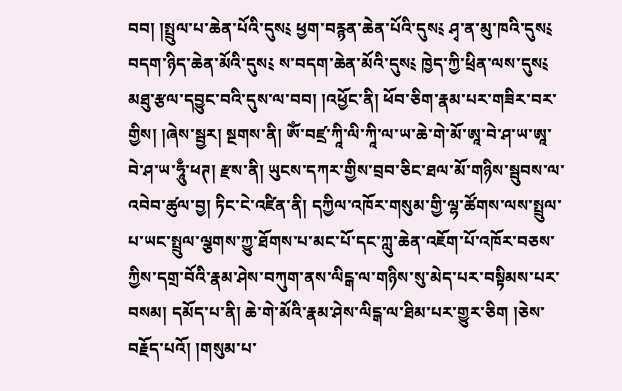བབ། །སྤྲུལ་པ་ཆེན་པོའི་དུས༴ ཕྱག་བརྙན་ཆེན་པོའི་དུས༴ ཤྭ་ན་མུ་ཁའི་དུས༴ བདག་ཉིད་ཆེན་མོའི་དུས༴ ས་བདག་ཆེན་མོའི་དུས༴ ཁྱེད་ཀྱི་ཕྲིན་ལས་དུས༴ མཐུ་རྩལ་དབྱུང་བའི་དུས་ལ་བབ། །འཕྱོང་ནི། ཕོབ་ཅིག་རྣམ་པར་གཟིར་བར་གྱིས། །ཞེས་སྦྱར། སྔགས་ནི། ཨོཾ་བཛྲ་ཀཱི་ལི་ཀཱི་ལ་ཡ་ཆེ་གེ་མོ་ཨཱ་བེ་ཤ་ཡ་ཨཱ་བེ་ཤ་ཡ་ཧཱུྃ་ཕཊ། རྫས་ནི། ཡུངས་དཀར་གྱིས་བྲབ་ཅིང་ཐལ་མོ་གཉིས་སྦུབས་ལ་འབེབ་ཚུལ་བྱ། ཏིང་ངེ་འཛིན་ནི། དཀྱིལ་འཁོར་གསུམ་གྱི་ལྷ་ཚོགས་ལས་སྤྲུལ་པ་ཡང་སྤྲུལ་ལྕགས་ཀྱུ་ཐོགས་པ་མང་པོ་དང་ཀླུ་ཆེན་འཇོག་པོ་འཁོར་བཅས་ཀྱིས་དགྲ་བོའི་རྣམ་ཤེས་བཀུག་ནས་ལིངྒ་ལ་གཉིས་སུ་མེད་པར་བསྟིམས་པར་བསམ། དམོད་པ་ནི། ཆེ་གེ་མོའི་རྣམ་ཤེས་ལིངྒ་ལ་ཐིམ་པར་གྱུར་ཅིག །ཅེས་བརྗོད་པའོ། །གསུམ་པ་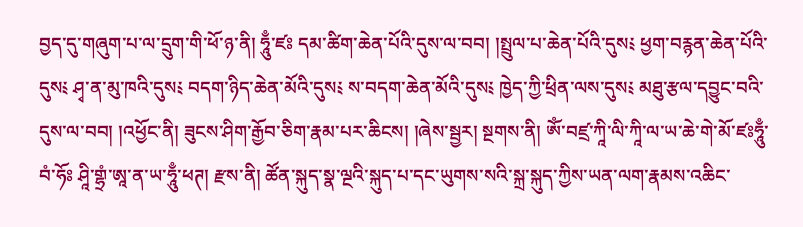བྱད་དུ་གཞུག་པ་ལ་དྲུག་གི་ཕོ་ཉ་ནི། ཧཱུྃ་ཛཿ དམ་ཚིག་ཆེན་པོའི་དུས་ལ་བབ། །སྤྲུལ་པ་ཆེན་པོའི་དུས༴ ཕྱག་བརྙན་ཆེན་པོའི་དུས༴ ཤྭ་ན་མུ་ཁའི་དུས༴ བདག་ཉིད་ཆེན་མོའི་དུས༴ ས་བདག་ཆེན་མོའི་དུས༴ ཁྱེད་ཀྱི་ཕྲིན་ལས་དུས༴ མཐུ་རྩལ་དབྱུང་བའི་དུས་ལ་བབ། །འཕྱོང་ནི། ཟུངས་ཤིག་རྒྱོབ་ཅིག་རྣམ་པར་ཆིངས། །ཞེས་སྦྱར། སྔགས་ནི། ཨོཾ་བཛྲ་ཀཱི་ལི་ཀཱི་ལ་ཡ་ཆེ་གེ་མོ་ཛཿཧཱུྃ་བཾ་ཧོཿ ཤཱི་གྷྲཾ་ཨཱ་ན་ཡ་ཧཱུྃ་ཕཊ། རྫས་ནི། ཚོན་སྐུད་སྣ་ལྔའི་སྐུད་པ་དང་ཡུགས་སའི་སྐྲ་སྐུད་ཀྱིས་ཡན་ལག་རྣམས་འཆིང་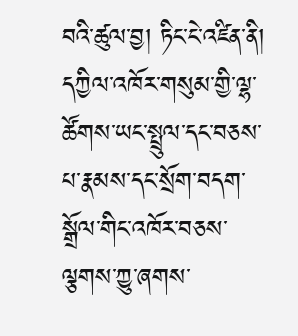བའི་ཚུལ་བྱ། ཏིང་ངེ་འཛིན་ནི། དཀྱིལ་འཁོར་གསུམ་གྱི་ལྷ་ཚོགས་ཡང་སྤྲུལ་དང་བཅས་པ་རྣམས་དང་སྲོག་བདག་སྒྲོལ་གིང་འཁོར་བཅས་ལྕགས་ཀྱུ་ཞགས་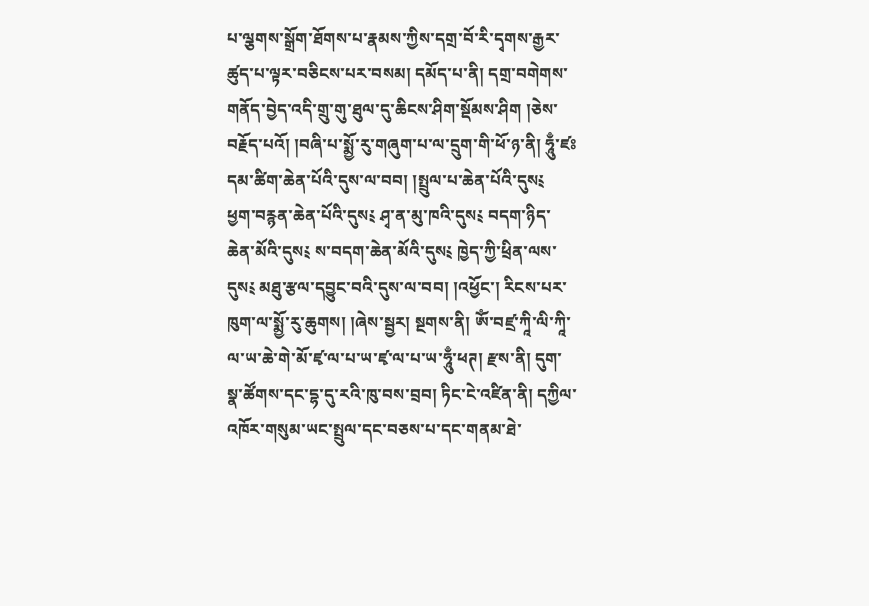པ་ལྕགས་སྒྲོག་ཐོགས་པ་རྣམས་ཀྱིས་དགྲ་བོ་རི་དྭགས་རྒྱར་ཚུད་པ་ལྟར་བཅིངས་པར་བསམ། དམོད་པ་ནི། དགྲ་བགེགས་གནོད་བྱེད་འདི་གྲུ་གུ་ཐུལ་དུ་ཆིངས་ཤིག་སྡོམས་ཤིག །ཅེས་བརྗོད་པའོ། །བཞི་པ་སྨྱོ་རུ་གཞུག་པ་ལ་དྲུག་གི་ཕོ་ཉ་ནི། ཧཱུྃ་ཛཿ དམ་ཚིག་ཆེན་པོའི་དུས་ལ་བབ། །སྤྲུལ་པ་ཆེན་པོའི་དུས༴ ཕྱག་བརྙན་ཆེན་པོའི་དུས༴ ཤྭ་ན་མུ་ཁའི་དུས༴ བདག་ཉིད་ཆེན་མོའི་དུས༴ ས་བདག་ཆེན་མོའི་དུས༴ ཁྱེད་ཀྱི་ཕྲིན་ལས་དུས༴ མཐུ་རྩལ་དབྱུང་བའི་དུས་ལ་བབ། །འཕྱོང་། རིངས་པར་ཁུག་ལ་སྨྱོ་རུ་ཆུགས། །ཞེས་སྦྱར། སྔགས་ནི། ཨོཾ་བཛྲ་ཀཱི་ལི་ཀཱི་ལ་ཡ་ཆེ་གེ་མོ་ཛྭ་ལ་པ་ཡ་ཛྭ་ལ་པ་ཡ་ཧཱུྃ་ཕཊ། རྫས་ནི། དུག་སྣ་ཚོགས་དང་དྷ་དུ་རའི་ཁུ་བས་བྲབ། ཏིང་ངེ་འཛིན་ནི། དཀྱིལ་འཁོར་གསུམ་ཡང་སྤྲུལ་དང་བཅས་པ་དང་གནམ་ཐེ་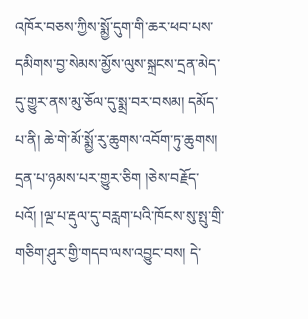འཁོར་བཅས་ཀྱིས་སྨྱོ་དུག་གི་ཆར་ཕབ་པས་དམིགས་བྱ་སེམས་མྱོས་ལུས་སྐྲངས་དྲན་མེད་དུ་གྱུར་ནས་མུ་ཅོལ་དུ་སྨྲ་བར་བསམ། དམོད་པ་ནི། ཆེ་གེ་མོ་སྨྱོ་རུ་ཆུགས་འབོག་ཏུ་ཆུགས། དྲན་པ་ཉམས་པར་གྱུར་ཅིག །ཅེས་བརྗོད་པའོ། །ལྔ་པ་རྡུལ་དུ་བརླག་པའི་ཁོངས་སུ་སྤུ་གྲི་གཅིག་ཤུར་གྱི་གདབ་ལས་འབྱུང་བས། དེ་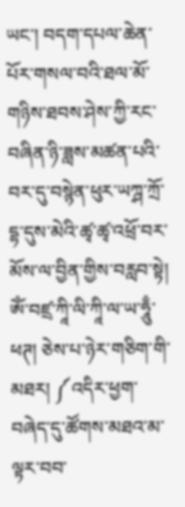ཡང་། བདག་དཔལ་ཆེན་པོར་གསལ་བའི་ཐལ་མོ་གཉིས་ཐབས་ཤེས་ཀྱི་རང་བཞིན་ཉི་ཟླས་མཚན་པའི་བར་དུ་བསྙེན་ཕུར་ཡཀྴ་ཀྲོ་དྷ་དུས་མེའི་ཚྭ་ཚྭ་འཕྲོ་བར་མོས་ལ་བྱིན་གྱིས་བརླབ་སྟེ། ཨོཾ་བཛྲ་ཀཱི་ལི་ཀཱི་ལ་ཡ་ཧཱུྃ་ཕཊ། ཅེས་པ་ཉེར་གཅིག་གི་མཐར། ༼འདིར་ཕྱག་བཞེད་དུ་ཚོགས་མཐའ་མ་ལྟར་བབ་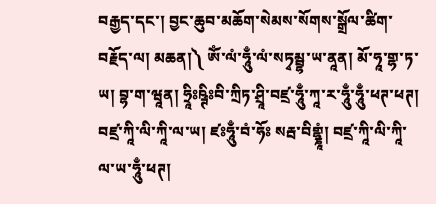བརྒྱད་དང་། བྱང་ཆུབ་མཆོག་སེམས་སོགས་སྒྲོལ་ཚིག་བརྗོད་ལ། མཆན།༽ ཨོཾ་ལཾ་ཧཱུྃ་ལཾ་སཏྭམྦྷ་ཡ་ནཱན། མོ་ཧཱ་གྷ་ཏ་ཡ། བྷ་ག་ཝཱན། ཧྲཱིཿཥྚིཿབི་ཀྲིཏ་ཤྲཱི་བཛྲ་ཧཱུྃ་ཀཱ་ར་ཧཱུྃ་ཧཱུྃ་ཕཊ་ཕཊ། བཛྲ་ཀཱི་ལི་ཀཱི་ལ་ཡ། ཛཿཧཱུྃ་བཾ་ཧོཿ སརྦ་བིགྷྣཱཾ། བཛྲ་ཀཱི་ལི་ཀཱི་ལ་ཡ་ཧཱུྃ་ཕཊ།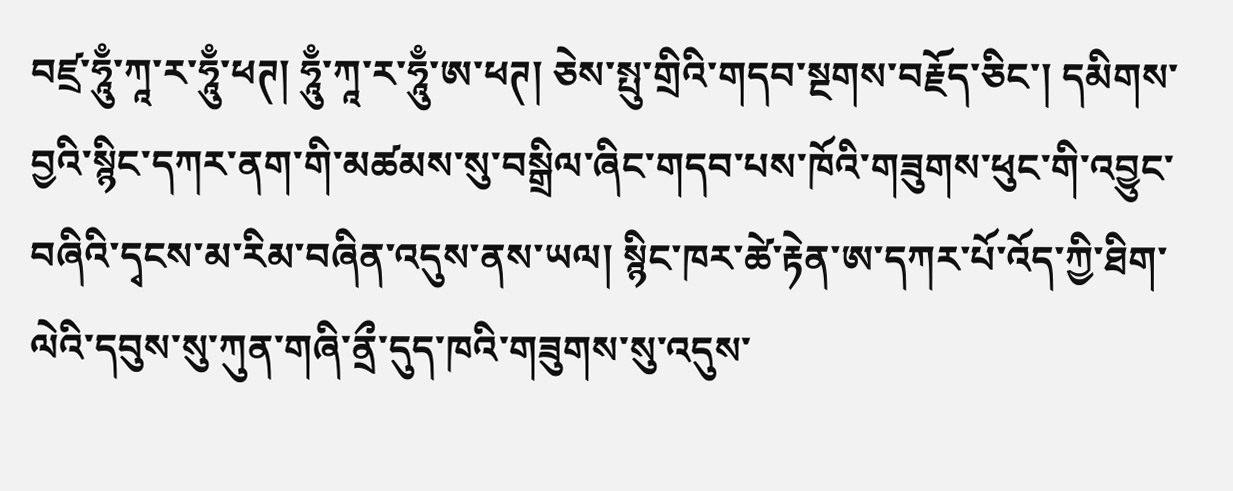བཛྲ་ཧཱུྃ་ཀཱ་ར་ཧཱུྃ་ཕཊ། ཧཱུྃ་ཀཱ་ར་ཧཱུྃ་ཨ་ཕཊ། ཅེས་སྤུ་གྲིའི་གདབ་སྔགས་བརྗོད་ཅིང་། དམིགས་བྱའི་སྙིང་དཀར་ནག་གི་མཚམས་སུ་བསྒྲིལ་ཞིང་གདབ་པས་ཁོའི་གཟུགས་ཕུང་གི་འབྱུང་བཞིའི་དྭངས་མ་རིམ་བཞིན་འདུས་ནས་ཡལ། སྙིང་ཁར་ཚེ་རྟེན་ཨ་དཀར་པོ་འོད་ཀྱི་ཐིག་ལེའི་དབུས་སུ་ཀུན་གཞི་ནྲྀ་དུད་ཁའི་གཟུགས་སུ་འདུས་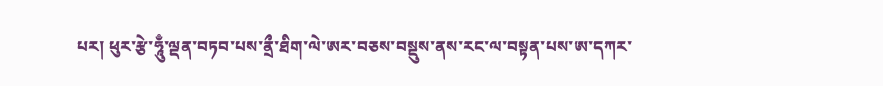པར། ཕུར་རྩེ་ཧཱུྃ་ལྡན་བཏབ་པས་ནྲྀ་ཐིག་ལེ་ཨར་བཅས་བསྡུས་ནས་རང་ལ་བསྟན་པས་ཨ་དཀར་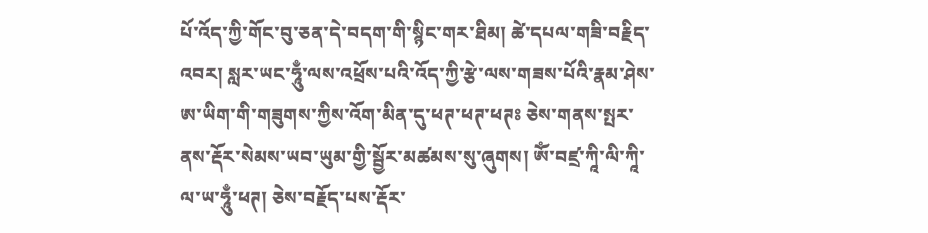པོ་འོད་ཀྱི་གོང་བུ་ཅན་དེ་བདག་གི་སྙིང་གར་ཐིམ། ཚེ་དཔལ་གཟི་བརྗིད་འབར། སླར་ཡང་ཧཱུྃ་ལས་འཕྲོས་པའི་འོད་ཀྱི་རྩེ་ལས་གཟས་པོའི་རྣམ་ཤེས་ཨ་ཡིག་གི་གཟུགས་ཀྱིས་འོག་མིན་དུ་ཕཊ་ཕཊ་ཕཊཿ ཅེས་གནས་སྤར་ནས་རྡོར་སེམས་ཡབ་ཡུམ་གྱི་སྦྱོར་མཚམས་སུ་ཞུགས། ཨོཾ་བཛྲ་ཀཱི་ལི་ཀཱི་ལ་ཡ་ཧཱུྃ་ཕཊ། ཅེས་བརྗོད་པས་རྡོར་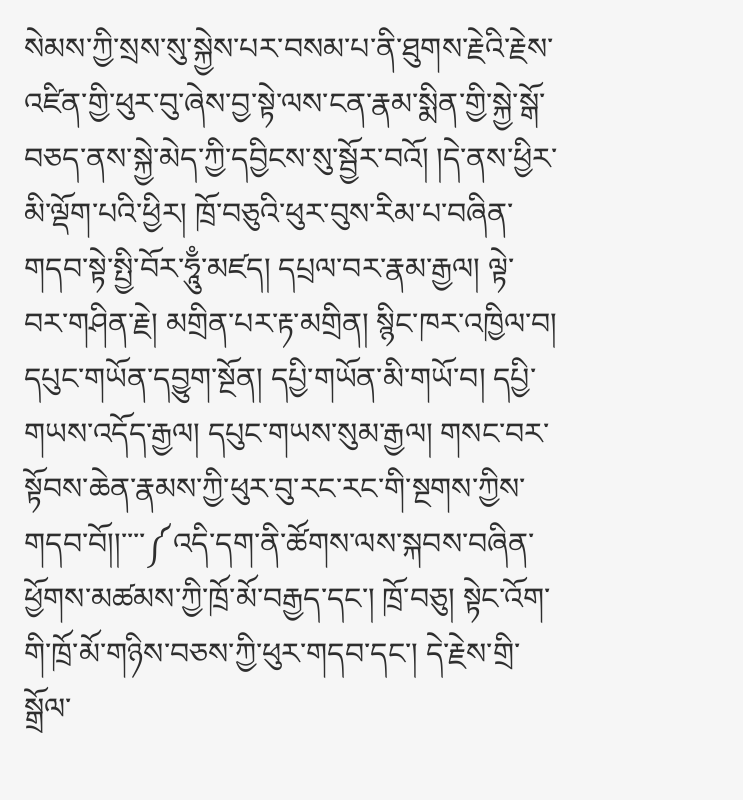སེམས་ཀྱི་སྲས་སུ་སྐྱེས་པར་བསམ་པ་ནི་ཐུགས་རྗེའི་རྗེས་འཛིན་གྱི་ཕུར་བུ་ཞེས་བྱ་སྟེ་ལས་ངན་རྣམ་སྨིན་གྱི་སྐྱེ་སྒོ་བཅད་ནས་སྐྱེ་མེད་ཀྱི་དབྱིངས་སུ་སྦྱོར་བའོ། །དེ་ནས་ཕྱིར་མི་ལྡོག་པའི་ཕྱིར། ཁྲོ་བཅུའི་ཕུར་བུས་རིམ་པ་བཞིན་གདབ་སྟེ་སྤྱི་བོར་ཧཱུྃ་མཛད། དཔྲལ་བར་རྣམ་རྒྱལ། ལྟེ་བར་གཤིན་རྗེ། མགྲིན་པར་རྟ་མགྲིན། སྙིང་ཁར་འཁྱིལ་བ། དཔུང་གཡོན་དབྱུག་སྔོན། དཔྱི་གཡོན་མི་གཡོ་བ། དཔྱི་གཡས་འདོད་རྒྱལ། དཔུང་གཡས་སུམ་རྒྱལ། གསང་བར་སྟོབས་ཆེན་རྣམས་ཀྱི་ཕུར་བུ་རང་རང་གི་སྔགས་ཀྱིས་གདབ་བོ།།་་་་༼འདི་དག་ནི་ཚོགས་ལས་སྐབས་བཞིན་ཕྱོགས་མཚམས་ཀྱི་ཁྲོ་མོ་བརྒྱད་དང་། ཁྲོ་བཅུ། སྟེང་འོག་གི་ཁྲོ་མོ་གཉིས་བཅས་ཀྱི་ཕུར་གདབ་དང་། དེ་རྗེས་གྲི་སྒྲོལ་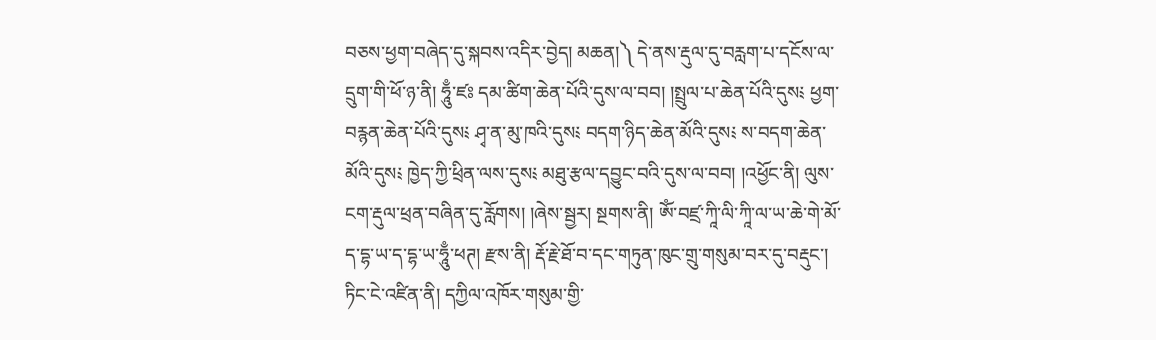བཅས་ཕྱག་བཞེད་དུ་སྐབས་འདིར་བྱེད། མཆན།༽ དེ་ནས་རྡུལ་དུ་བརླག་པ་དངོས་ལ་དྲུག་གི་ཕོ་ཉ་ནི། ཧཱུྃ་ཛཿ དམ་ཚིག་ཆེན་པོའི་དུས་ལ་བབ། །སྤྲུལ་པ་ཆེན་པོའི་དུས༴ ཕྱག་བརྙན་ཆེན་པོའི་དུས༴ ཤྭ་ན་མུ་ཁའི་དུས༴ བདག་ཉིད་ཆེན་མོའི་དུས༴ ས་བདག་ཆེན་མོའི་དུས༴ ཁྱེད་ཀྱི་ཕྲིན་ལས་དུས༴ མཐུ་རྩལ་དབྱུང་བའི་དུས་ལ་བབ། །འཕྱོང་ནི། ལུས་ངག་རྡུལ་ཕྲན་བཞིན་དུ་རློགས། །ཞེས་སྦྱར། སྔགས་ནི། ཨོཾ་བཛྲ་ཀཱི་ལི་ཀཱི་ལ་ཡ་ཆེ་གེ་མོ་ད་དྷ་ཡ་ད་དྷ་ཡ་ཧཱུྃ་ཕཊ། རྫས་ནི། རྡོ་རྗེ་ཐོ་བ་དང་གཏུན་ཁུང་གྲུ་གསུམ་བར་དུ་བརྡུང་། ཏིང་ངེ་འཛིན་ནི། དཀྱིལ་འཁོར་གསུམ་གྱི་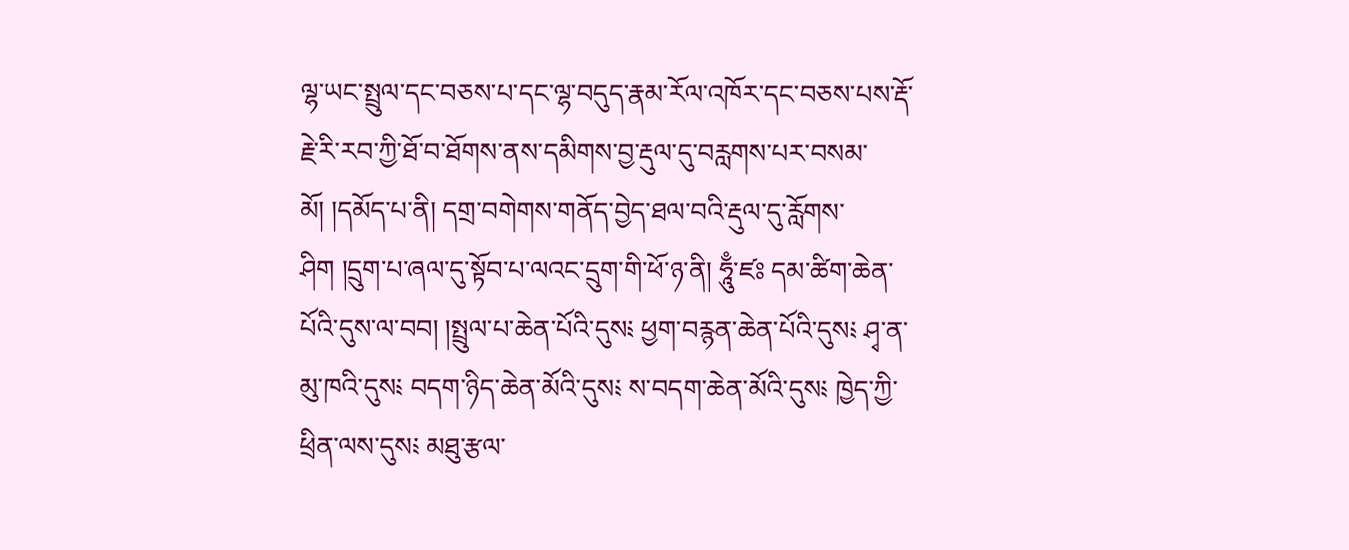ལྷ་ཡང་སྤྲུལ་དང་བཅས་པ་དང་ལྷ་བདུད་རྣམ་རོལ་འཁོར་དང་བཅས་པས་རྡོ་རྗེ་རི་རབ་ཀྱི་ཐོ་བ་ཐོགས་ནས་དམིགས་བྱ་རྡུལ་དུ་བརླགས་པར་བསམ་མོ། །དམོད་པ་ནི། དགྲ་བགེགས་གནོད་བྱེད་ཐལ་བའི་རྡུལ་དུ་རློགས་ཤིག །དྲུག་པ་ཞལ་དུ་སྟོབ་པ་ལའང་དྲུག་གི་ཕོ་ཉ་ནི། ཧཱུྃ་ཛཿ དམ་ཚིག་ཆེན་པོའི་དུས་ལ་བབ། །སྤྲུལ་པ་ཆེན་པོའི་དུས༴ ཕྱག་བརྙན་ཆེན་པོའི་དུས༴ ཤྭ་ན་མུ་ཁའི་དུས༴ བདག་ཉིད་ཆེན་མོའི་དུས༴ ས་བདག་ཆེན་མོའི་དུས༴ ཁྱེད་ཀྱི་ཕྲིན་ལས་དུས༴ མཐུ་རྩལ་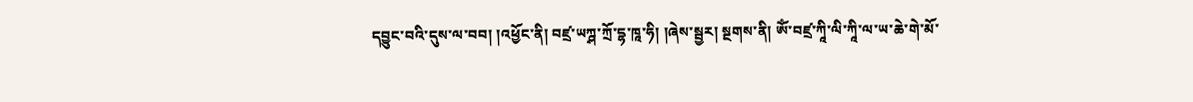དབྱུང་བའི་དུས་ལ་བབ། །འཕྱོང་ནི། བཛྲ་ཡཀྴ་ཀྲོ་དྷ་ཁཱ་ཧི། །ཞེས་སྦྱར། སྔགས་ནི། ཨོཾ་བཛྲ་ཀཱི་ལི་ཀཱི་ལ་ཡ་ཆེ་གེ་མོ་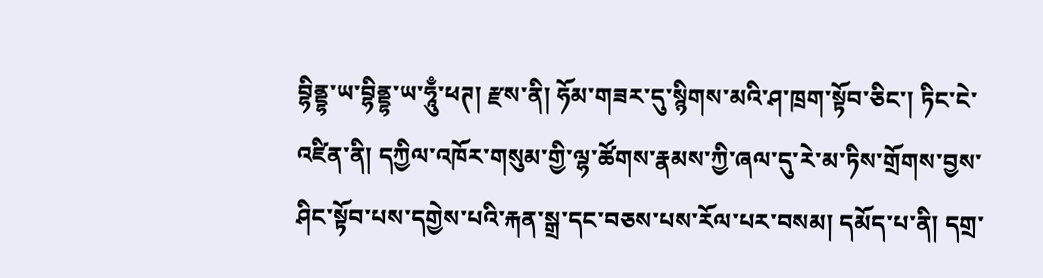བྷིནྡྷ་ཡ་བྷིནྡྷ་ཡ་ཧཱུྃ་ཕཊ། རྫས་ནི། ཧོམ་གཟར་དུ་སྙིགས་མའི་ཤ་ཁྲག་སྟོབ་ཅིང་། ཏིང་ངེ་འཛིན་ནི། དཀྱིལ་འཁོར་གསུམ་གྱི་ལྷ་ཚོགས་རྣམས་ཀྱི་ཞལ་དུ་རེ་མ་ཏིས་གྲོགས་བྱས་ཤིང་སྟོབ་པས་དགྱེས་པའི་རྐན་སྒྲ་དང་བཅས་པས་རོལ་པར་བསམ། དམོད་པ་ནི། དགྲ་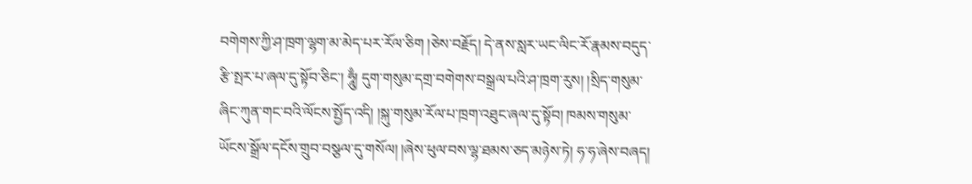བགེགས་ཀྱི་ཤ་ཁྲག་ལྷག་མ་མེད་པར་རོལ་ཅིག །ཅེས་བརྗོད། དེ་ནས་སླར་ཡང་ལིང་རོ་རྣམས་བདུད་རྩི་སྤར་པ་ཞལ་དུ་སྟོབ་ཅིང་། ཧཱུྃ། དུག་གསུམ་དགྲ་བགེགས་བསྒྲལ་པའི་ཤ་ཁྲག་རུས། །སྲིད་གསུམ་ཞིང་ཀུན་གང་བའི་ལོངས་སྤྱོད་འདི། །སྐུ་གསུམ་རོལ་པ་ཁྲག་འཐུང་ཞལ་དུ་སྟོབ། ཁམས་གསུམ་ཡོངས་སྒྲོལ་དངོས་གྲུབ་བསྩལ་དུ་གསོལ། །ཞེས་ཕུལ་བས་ལྷ་ཐམས་ཅད་མཉེས་ཏེ། ཧ་ཧ་ཞེས་བཞད།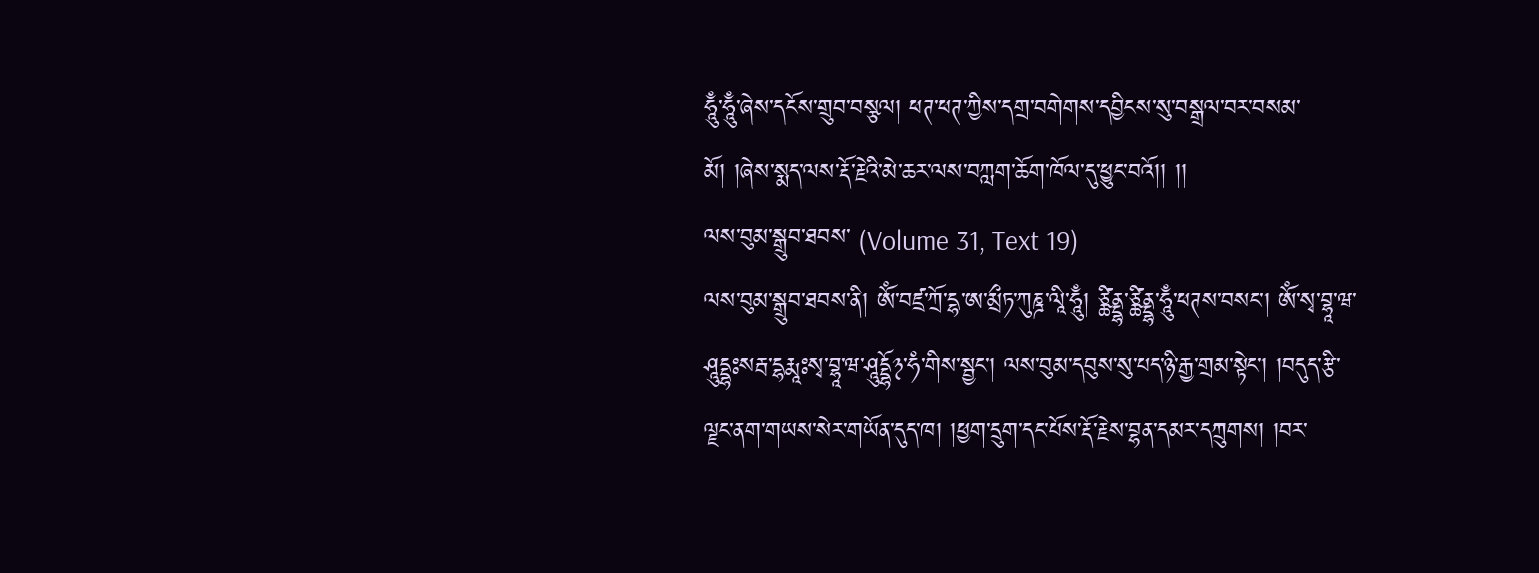ཧཱུྃ་ཧཱུྃ་ཞེས་དངོས་གྲུབ་བསྩལ། ཕཊ་ཕཊ་ཀྱིས་དགྲ་བགེགས་དབྱིངས་སུ་བསྒྲལ་བར་བསམ་མོ། །ཞེས་སྨད་ལས་རྡོ་རྗེའི་མེ་ཆར་ལས་བཀླག་ཆོག་ཁོལ་དུ་ཕྱུང་བའོ།། །།
ལས་བུམ་སྒྲུབ་ཐབས་ (Volume 31, Text 19)
ལས་བུམ་སྒྲུབ་ཐབས་ནི། ཨོཾ་བཛྲ་ཀྲོ་དྷ་ཨ་མྲྀཏ་ཀུཎྜ་ལཱི་ཧཱུྃ། ཙྪིནྡྷ་ཙྪིནྡྷ་ཧཱུྃ་ཕཊས་བསང་། ཨོཾ་སྭ་བྷཱ་ཝ་ཤཱུདྡྷཿསརྦ་དྷརྨཱཿསྭ་བྷཱ་ཝ་ཤཱུདྡྷོ྅་ཧཾ་གིས་སྦྱང་། ལས་བུམ་དབུས་སུ་པད་ཉི་རྒྱ་གྲམ་སྟེང་། །བདུད་རྩི་ལྗང་ནག་གཡས་སེར་གཡོན་དུད་ཁ། །ཕྱག་དྲུག་དང་པོས་རྡོ་རྗེས་བྷན་དམར་དཀྲུགས། །བར་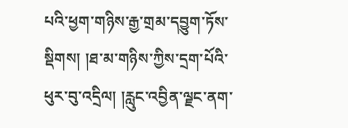པའི་ཕྱག་གཉིས་རྒྱ་གྲམ་དབྱུག་ཏོས་སྡིགས། །ཐ་མ་གཉིས་ཀྱིས་དྲག་པོའི་ཕུར་བུ་འདྲིལ། །རླུང་འབྱིན་ལྗང་ནག་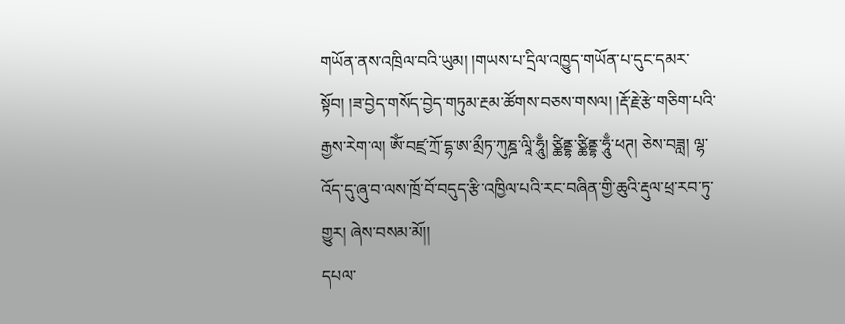གཡོན་ནས་འཁྲིལ་བའི་ཡུམ། །གཡས་པ་དྲིལ་འཁྱུད་གཡོན་པ་དུང་དམར་སྟོབ། །ཟ་བྱེད་གསོད་བྱེད་གཏུམ་རྔམ་ཚོགས་བཅས་གསལ། །རྡོ་རྗེ་རྩེ་གཅིག་པའི་རྒྱས་རེག་ལ། ཨོཾ་བཛྲ་ཀྲོ་དྷ་ཨ་མྲྀཏ་ཀུཎྜ་ལཱི་ཧཱུྃ། ཙྪིནྡྷ་ཙྪིནྡྷ་ཧཱུྃ་ཕཊ། ཅེས་བཟླ། ལྷ་འོད་དུ་ཞུ་བ་ལས་ཁྲོ་བོ་བདུད་རྩི་འཁྱིལ་པའི་རང་བཞིན་གྱི་ཆུའི་རྡུལ་ཕྲ་རབ་ཏུ་གྱུར། ཞེས་བསམ་མོ།།
དཔལ་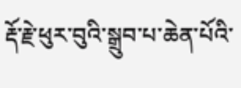རྡོ་རྗེ་ཕུར་བུའི་སྒྲུབ་པ་ཆེན་པོའི་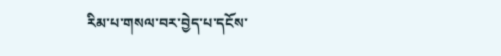རིམ་པ་གསལ་བར་བྱེད་པ་དངོས་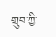གྲུབ་ཀྱི་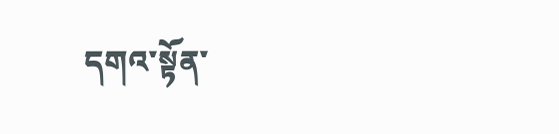དགའ་སྟོན་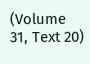(Volume 31, Text 20)